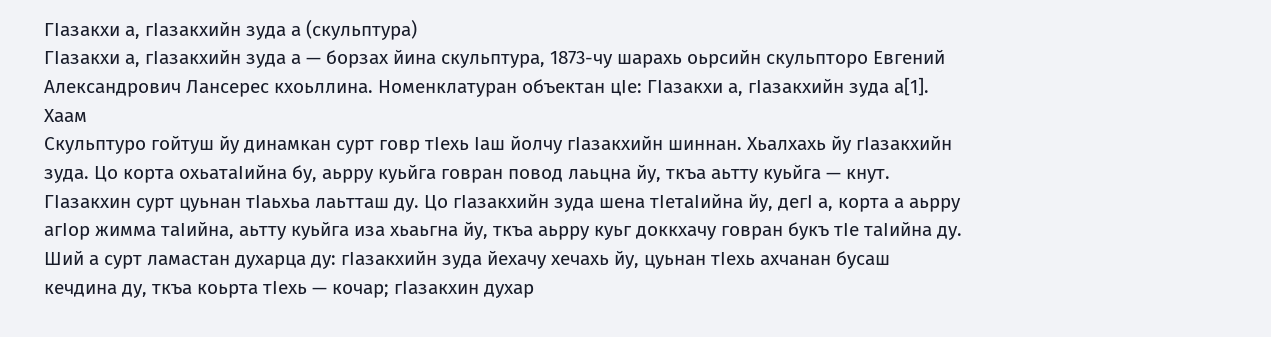ГӀазакхи а, гӀазакхийн зуда а (скульптура)
ГӀазакхи а, гӀазакхийн зуда а — борзах йина скульптура, 1873-чу шарахь оьрсийн скульпторо Евгений Александрович Лансерес кхоьллина. Номенклатуран объектан цӀе: ГӀазакхи а, гӀазакхийн зуда а[1].
Хаам
Скульптуро гойтуш йу динамкан сурт говр тӀехь Ӏаш йолчу гӀазакхийн шиннан. Хьалхахь йу гӀазакхийн зуда. Цо корта охьатаӀийна бу, аьрру куьйга говран повод лаьцна йу, ткъа аьтту куьйга — кнут. ГӀазакхин сурт цуьнан тӀаьхьа лаьтташ ду. Цо гӀазакхийн зуда шена тӀетаӀийна йу, дегӀ а, корта а аьрру агӀор жимма таӀийна, аьтту куьйга иза хьаьгна йу, ткъа аьрру куьг доккхачу говран букъ тӀе таӀийна ду. Ший а сурт ламастан духарца ду: гӀазакхийн зуда йехачу хечахь йу, цуьнан тӀехь ахчанан бусаш кечдина ду, ткъа коьрта тӀехь — кочар; гӀазакхин духар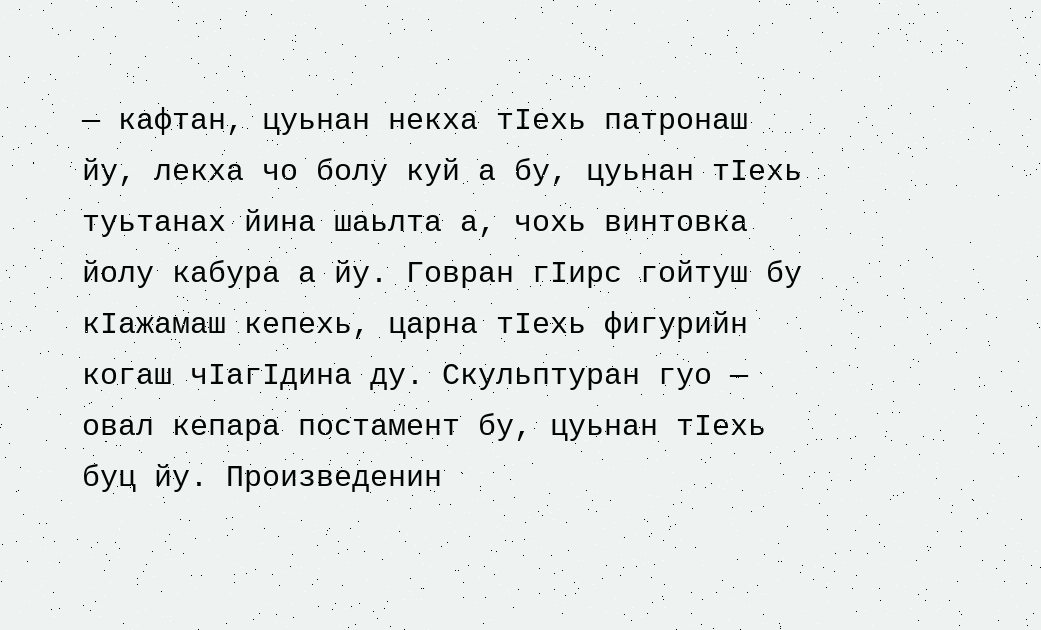— кафтан, цуьнан некха тӀехь патронаш йу, лекха чо болу куй а бу, цуьнан тӀехь туьтанах йина шаьлта а, чохь винтовка йолу кабура а йу. Говран гӀирс гойтуш бу кӀажамаш кепехь, царна тӀехь фигурийн когаш чӀагӀдина ду. Скульптуран гуо — овал кепара постамент бу, цуьнан тӀехь буц йу. Произведенин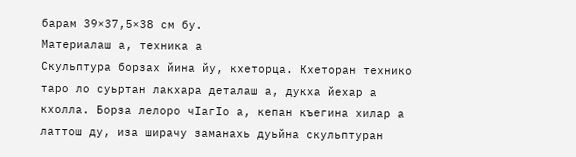барам 39×37,5×38 см бу.
Материалаш а, техника а
Скульптура борзах йина йу, кхеторца. Кхеторан технико таро ло суьртан лакхара деталаш а, дукха йехар а кхолла. Борза лелоро чӀагӀо а, кепан къегина хилар а латтош ду, иза ширачу заманахь дуьйна скульптуран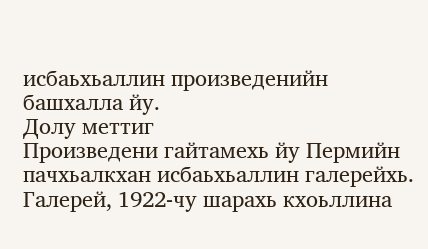исбаьхьаллин произведенийн башхалла йу.
Долу меттиг
Произведени гайтамехь йу Пермийн пачхьалкхан исбаьхьаллин галерейхь. Галерей, 1922-чу шарахь кхоьллина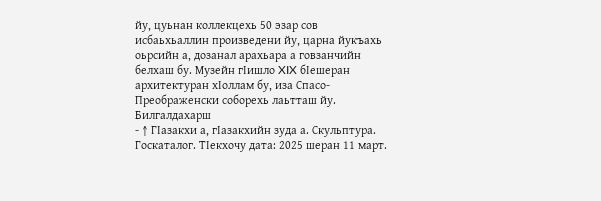йу, цуьнан коллекцехь 50 эзар сов исбаьхьаллин произведени йу, царна йукъахь оьрсийн а, дозанал арахьара а говзанчийн белхаш бу. Музейн гӀишло XIX бӀешеран архитектуран хӀоллам бу, иза Спасо-Преображенски соборехь лаьтташ йу.
Билгалдахарш
- ↑ ГӀазакхи а, гӀазакхийн зуда а. Скульптура. Госкаталог. ТӀекхочу дата: 2025 шеран 11 март.